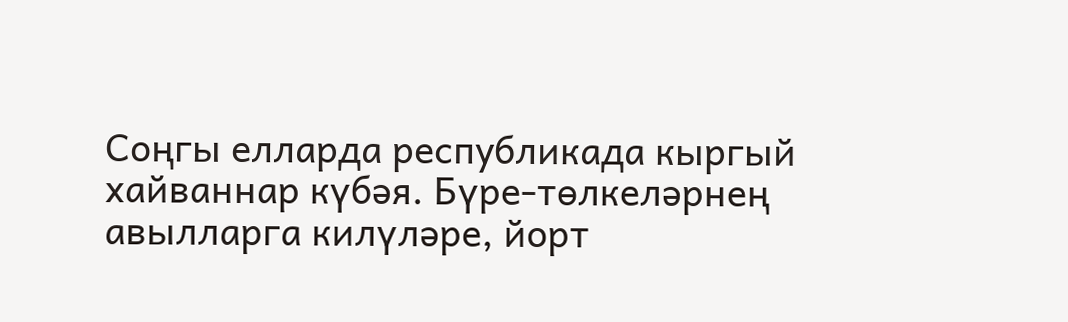Соңгы елларда республикада кыргый хайваннар күбәя. Бүре-төлкеләрнең авылларга килүләре, йорт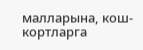малларына, кош-кортларга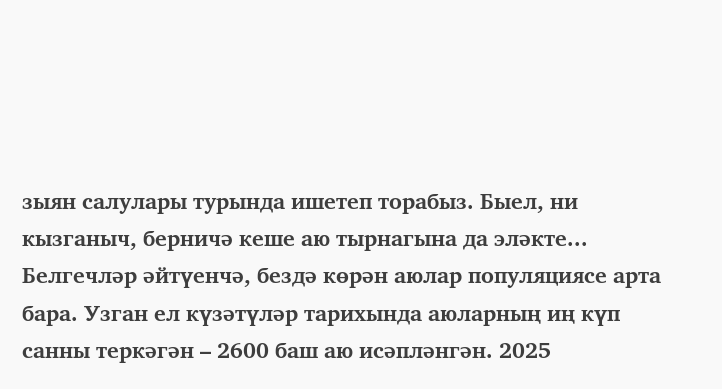зыян салулары турында ишетеп торабыз. Быел, ни кызганыч, берничә кеше аю тырнагына да эләкте...
Белгечләр әйтүенчә, бездә көрән аюлар популяциясе арта бара. Узган ел күзәтүләр тарихында аюларның иң күп санны теркәгән – 2600 баш аю исәпләнгән. 2025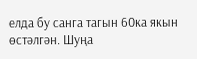елда бу санга тагын 60ка якын өстәлгән. Шуңа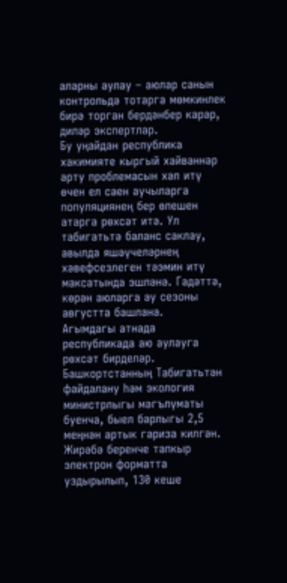аларны аулау – аюлар санын контрольдә тотарга мөмкинлек бирә торган бердәнбер карар, диләр экспертлар.
Бу уңайдан республика хакимияте кыргый хайваннар арту проблемасын хәл итү өчен ел саен аучыларга популяциянең бер өлешен атарга рөхсәт итә. Ул табигатьтә баланс саклау, авылда яшәүчеләрнең хәвефсезлеген тәэмин итү максатында эшләнә. Гадәттә, көрән аюларга ау сезоны августта башлана.
Агымдагы атнада республикада аю аулауга рөхсәт бирделәр. Башкортстанның Табигатьтән файдалану һәм экология министрлыгы мәгълүматы буенча, быел барлыгы 2,5 меңнән артык гариза килгән. Жирәбә беренче тапкыр электрон форматта уздырылып, 130 кеше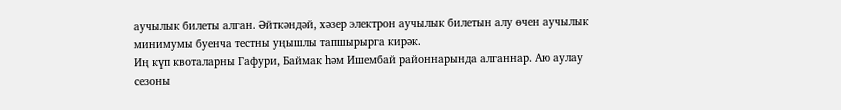аучылык билеты алган. Әйткәндәй, хәзер электрон аучылык билетын алу өчен аучылык минимумы буенча тестны уңышлы тапшырырга кирәк.
Иң күп квоталарны Гафури, Баймак һәм Ишембай районнарында алганнар. Аю аулау сезоны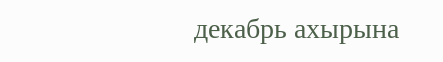декабрь ахырына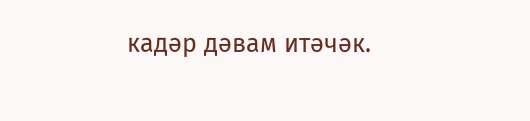кадәр дәвам итәчәк.